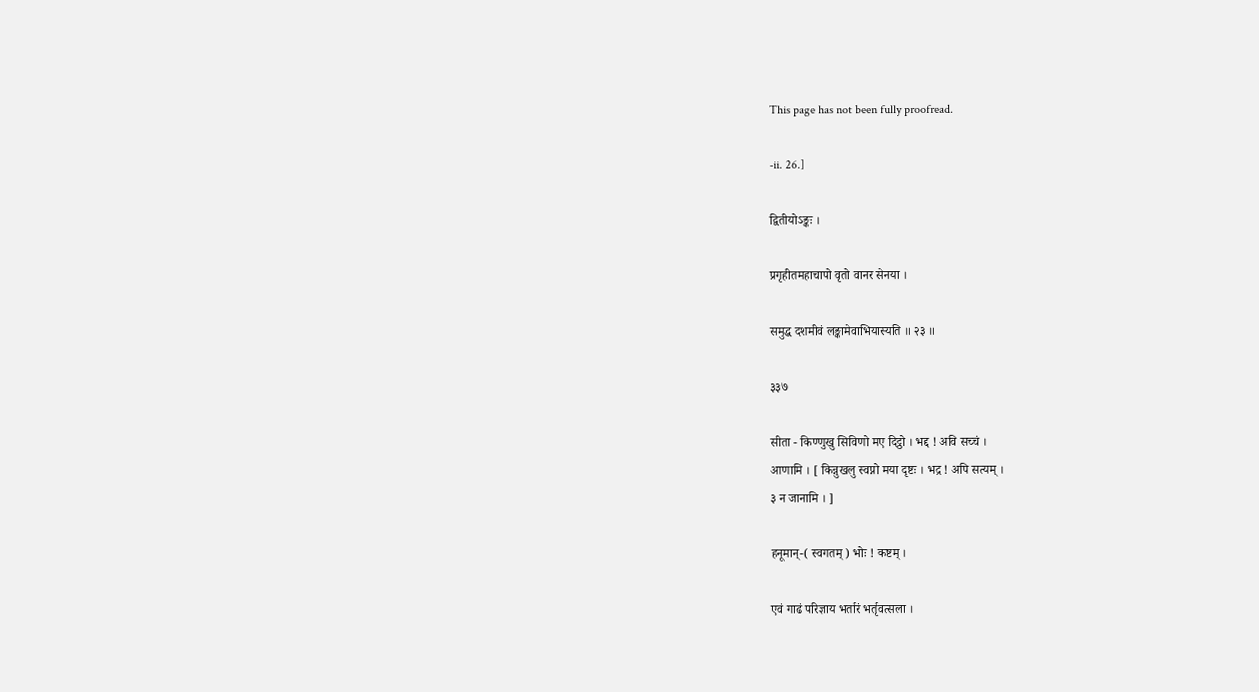This page has not been fully proofread.

-ii. 26.]

द्वितीयोऽङ्कः ।

प्रगृहीतमहाचापो वृतो वानर सेनया ।

समुद्ध दशमीवं लङ्कामेवाभियास्यति ॥ २३ ॥

३३७

सीता - किण्णुखु सिविणो मए दिट्ठो । भद्द ! अवि सच्चं ।
आणामि । [ किन्नुखलु स्वप्नो मया दृष्टः । भद्र ! अपि सत्यम् ।
३ न जानामि । ]

हनूमान्-( स्वगतम् ) भोः ! कष्टम् ।

एवं गाढं परिज्ञाय भर्तारं भर्तृवत्सला ।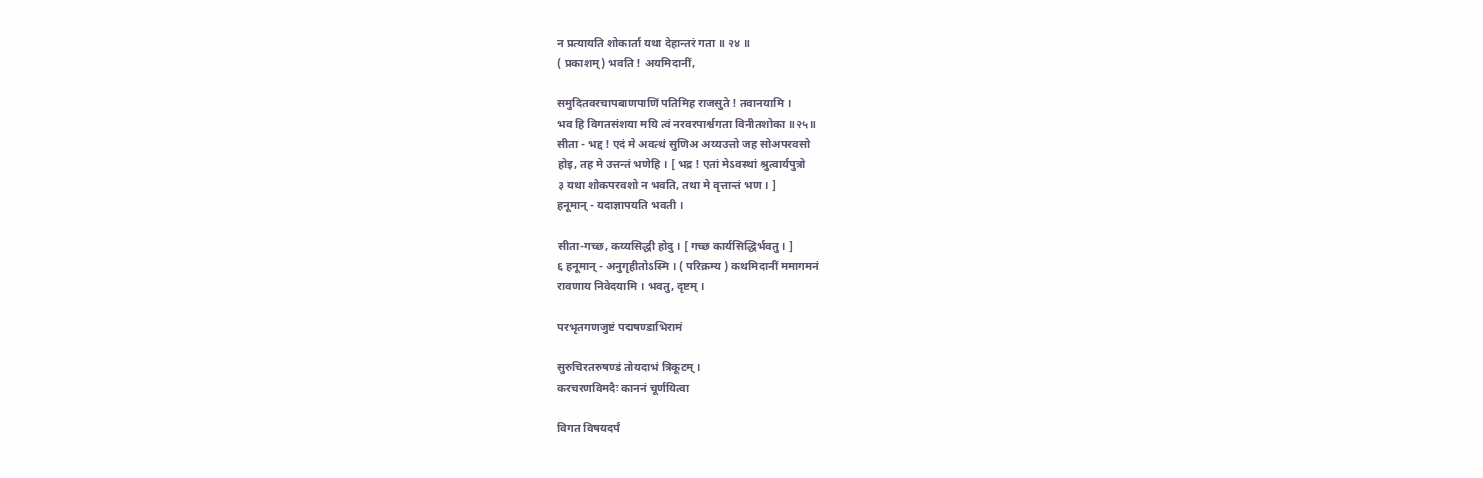न प्रत्यायति शोकार्ता यथा देहान्तरं गता ॥ २४ ॥
( प्रकाशम्) भवति ! अयमिदानीं,

समुदितवरचापबाणपाणिं पतिमिह राजसुते ! तवानयामि ।
भव हि विगतसंशया मयि त्वं नरवरपार्श्वगता विनीतशोका ॥२५॥
सीता - भद्द ! एदं मे अवत्थं सुणिअ अय्यउत्तो जह सोअपरवसो
होइ, तह मे उत्तन्तं भणेहि । [ भद्र ! एतां मेऽवस्थां श्रुत्वार्यपुत्रो
३ यथा शोकपरवशो न भवति, तथा मे वृत्तान्तं भण । ]
हनूमान् - यदाज्ञापयति भवती ।

सीता-गच्छ, कय्यसिद्धी होदु । [ गच्छ कार्यसिद्धिर्भवतु । ]
६ हनूमान् - अनुगृहीतोऽस्मि । ( परिक्रम्य ) कथमिदानीं ममागमनं
रावणाय निवेदयामि । भवतु, दृष्टम् ।

परभृतगणजुष्टं पद्मषण्डाभिरामं

सुरुचिरतरुषण्डं तोयदाभं त्रिकूटम् ।
करचरणविमदैः काननं चूर्णयित्वा

विगत विषयदर्पं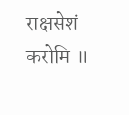राक्षसेशं करोमि ॥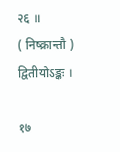२६ ॥
( निष्क्रान्तौ )
द्वितीयोऽङ्कः ।

१७